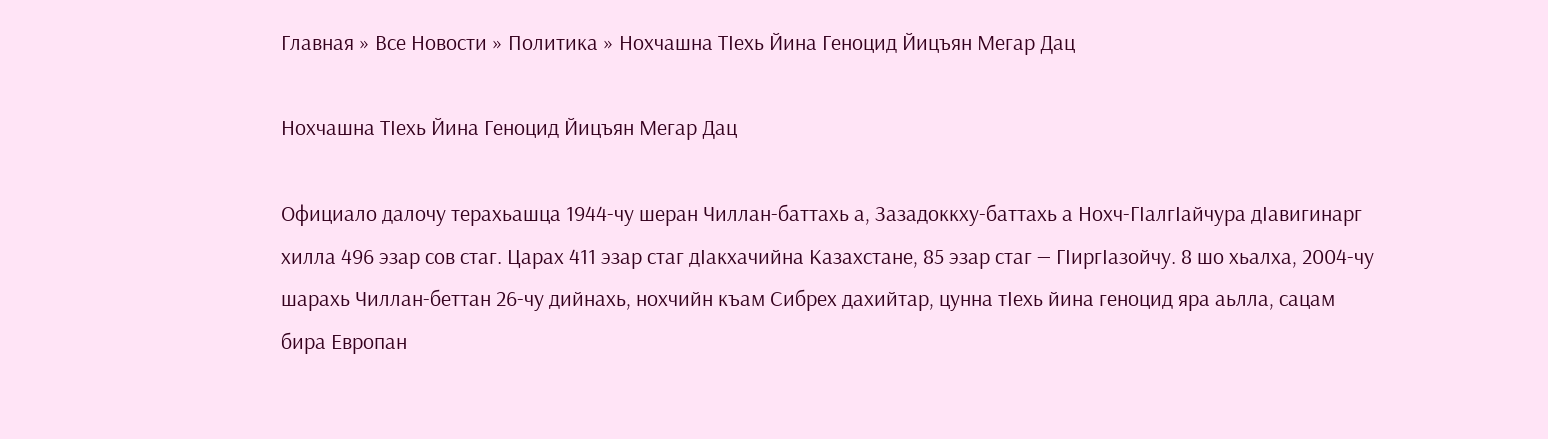Главная » Все Новости » Политика » Нохчашна ТIехь Йина Геноцид Йицъян Мегар Дац

Нохчашна ТIехь Йина Геноцид Йицъян Мегар Дац

Официало далочу терахьашца 1944-чу шеран Чиллан-баттахь а, Зазадоккху-баттахь а Нохч-ГIалгIайчура дIавигинарг хилла 496 эзар сов стаг. Царах 411 эзар стаг дIакхачийна Казахстане, 85 эзар стаг — ГIиргIазойчу. 8 шо хьалха, 2004-чу шарахь Чиллан-беттан 26-чу дийнахь, нохчийн къам Сибрех дахийтар, цунна тIехь йина геноцид яра аьлла, сацам бира Европан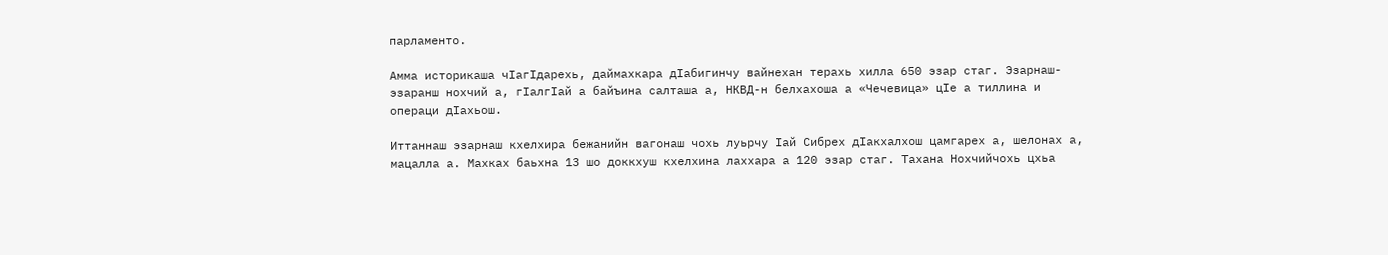парламенто.

Амма историкаша чIагIдарехь, даймахкара дIабигинчу вайнехан терахь хилла 650 эзар стаг. Эзарнаш-эзаранш нохчий а, гIалгIай а байъина салташа а, НКВД-н белхахоша а «Чечевица» цIе а тиллина и операци дIахьош.

Иттаннаш эзарнаш кхелхира бежанийн вагонаш чохь луьрчу Iай Сибрех дIакхалхош цамгарех а, шелонах а, мацалла а. Махках баьхна 13 шо доккхуш кхелхина лаххара а 120 эзар стаг. Тахана Нохчийчохь цхьа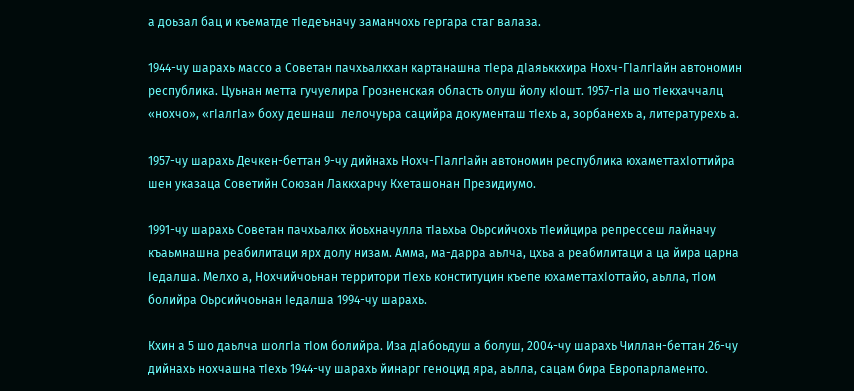а доьзал бац и къематде тIедеъначу заманчохь гергара стаг валаза.

1944-чу шарахь массо а Советан пачхьалкхан картанашна тIера дIаяьккхира Нохч-ГIалгIайн автономин республика. Цуьнан метта гучуелира Грозненская область олуш йолу кIошт. 1957-гIа шо тIекхаччалц «нохчо», «гIалгIа» боху дешнаш  лелочуьра сацийра документаш тIехь а, зорбанехь а, литературехь а.

1957-чу шарахь Дечкен-беттан 9-чу дийнахь Нохч-ГIалгIайн автономин республика юхаметтахIоттийра шен указаца Советийн Союзан Лаккхарчу Кхеташонан Президиумо.

1991-чу шарахь Советан пачхьалкх йоьхначулла тIаьхьа Оьрсийчохь тIеийцира репрессеш лайначу къаьмнашна реабилитаци ярх долу низам. Амма, ма-дарра аьлча, цхьа а реабилитаци а ца йира царна Iедалша. Мелхо а, Нохчийчоьнан территори тIехь конституцин къепе юхаметтахIоттайо, аьлла, тIом болийра Оьрсийчоьнан Iедалша 1994-чу шарахь.

Кхин а 5 шо даьлча шолгIа тIом болийра. Иза дIабоьдуш а болуш, 2004-чу шарахь Чиллан-беттан 26-чу дийнахь нохчашна тIехь 1944-чу шарахь йинарг геноцид яра, аьлла, сацам бира Европарламенто.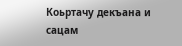Коьртачу декъана и сацам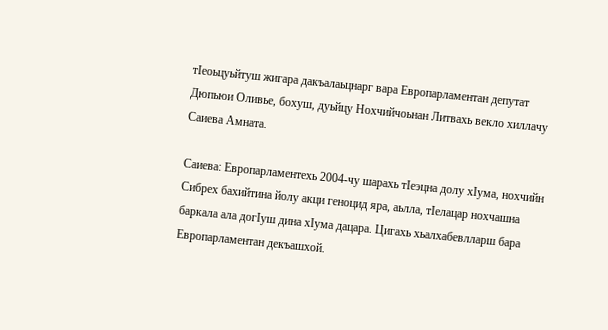тIеоьцуьйтуш жигара дакъалаьцнарг вара Европарламентан депутат Дюпьюи Оливье, бохуш, дуьйцу Нохчийчоьнан Литвахь векло хиллачу Саиева Амната.

Саиева: Европарламентехь 2004-чу шарахь тIеэцна долу хIума, нохчийн Сибрех бахийтина йолу акци геноцид яра, аьлла, тIелацар нохчашна баркала ала догIуш дина хIума дацара. Цигахь хьалхабевлларш бара Европарламентан декъашхой.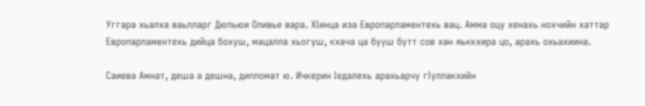Уггара хьалха ваьлларг Дюпьюи Оливье вара. ХIинца иза Европарламентехь вац. Амма оцу хенахь нохчийн хаттар Европарламентехь дийца бохуш, мацалла хьогуш, кхача ца бууш бутт сов хан яьккхира цо, арахь охьахиина.

Саиева Амнат, деша а дешна, дипломат ю. Ичкерин Iедалехь арахьарчу гIуллакхийн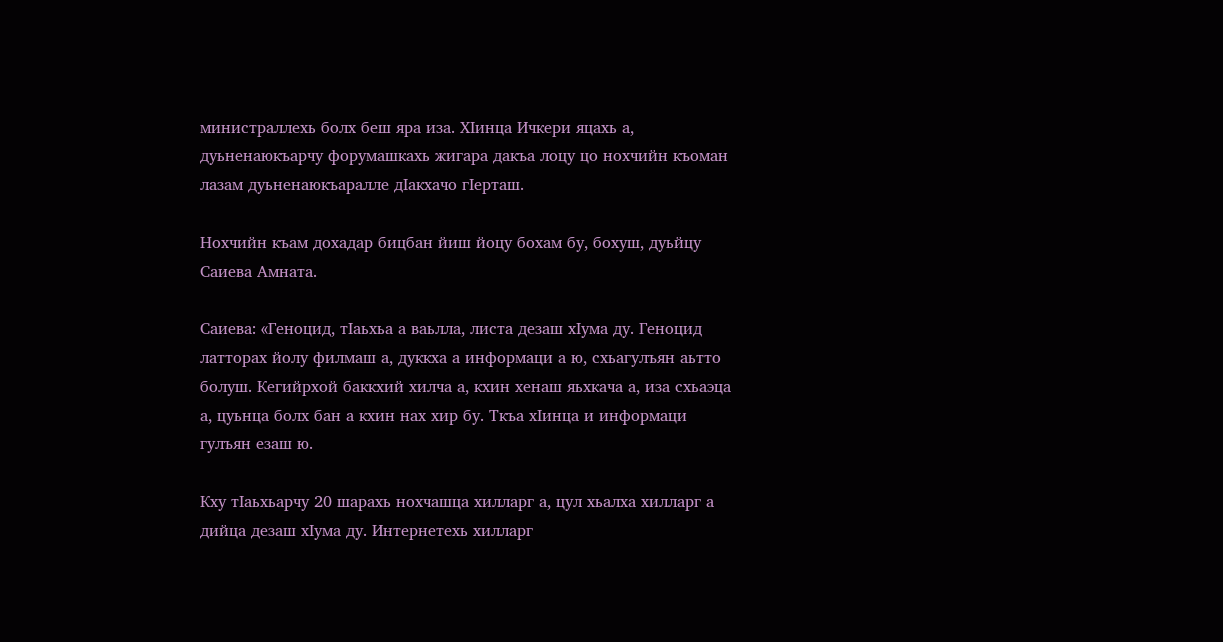министраллехь болх беш яра иза. ХIинца Ичкери яцахь а, дуьненаюкъарчу форумашкахь жигара дакъа лоцу цо нохчийн къоман лазам дуьненаюкъаралле дIакхачо гIерташ.

Нохчийн къам дохадар бицбан йиш йоцу бохам бу, бохуш, дуьйцу Саиева Амната.

Саиева: «Геноцид, тIаьхьа а ваьлла, листа дезаш хIума ду. Геноцид латторах йолу филмаш а, дуккха а информаци а ю, схьагулъян аьтто болуш. Кегийрхой баккхий хилча а, кхин хенаш яьхкача а, иза схьаэца а, цуьнца болх бан а кхин нах хир бу. Ткъа хIинца и информаци гулъян езаш ю.

Кху тIаьхьарчу 20 шарахь нохчашца хилларг а, цул хьалха хилларг а дийца дезаш хIума ду. Интернетехь хилларг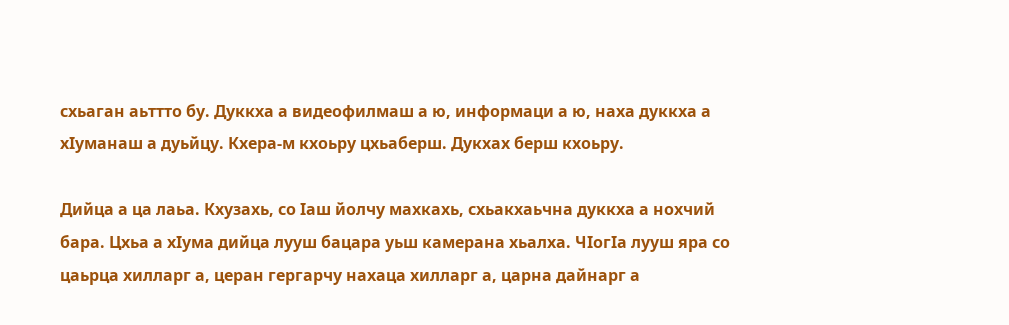схьаган аьттто бу. Дуккха а видеофилмаш а ю, информаци а ю, наха дуккха а хIуманаш а дуьйцу. Кхера-м кхоьру цхьаберш. Дукхах берш кхоьру.

Дийца а ца лаьа. Кхузахь, со Iаш йолчу махкахь, схьакхаьчна дуккха а нохчий бара. Цхьа а хIума дийца лууш бацара уьш камерана хьалха. ЧIогIа лууш яра со цаьрца хилларг а, церан гергарчу нахаца хилларг а, царна дайнарг а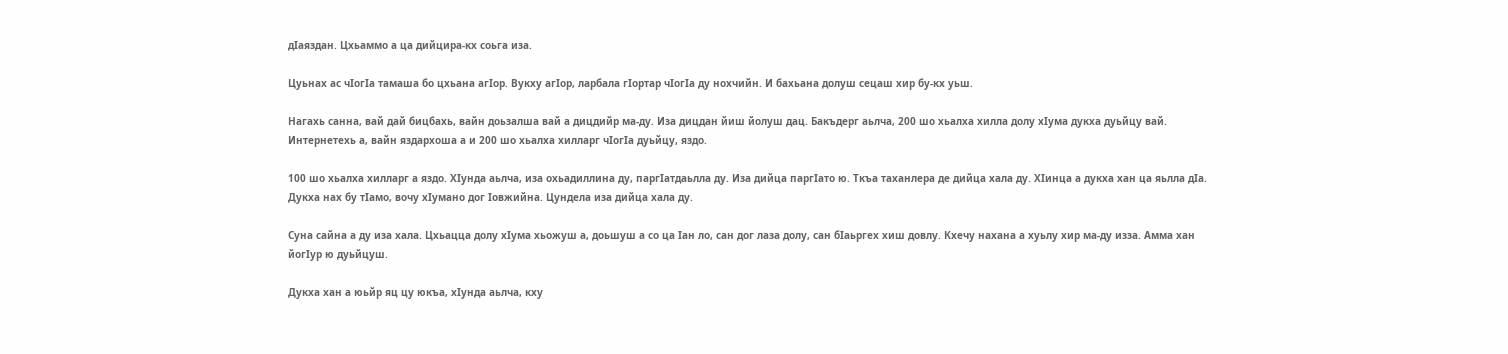дIаяздан. Цхьаммо а ца дийцира-кх соьга иза.

Цуьнах ас чIогIа тамаша бо цхьана агIор. Вукху агIор, ларбала гIортар чIогIа ду нохчийн. И бахьана долуш сецаш хир бу-кх уьш.

Нагахь санна, вай дай бицбахь, вайн доьзалша вай а дицдийр ма-ду. Иза дицдан йиш йолуш дац. Бакъдерг аьлча, 200 шо хьалха хилла долу хIума дукха дуьйцу вай. Интернетехь а, вайн яздархоша а и 200 шо хьалха хилларг чIогIа дуьйцу, яздо.

100 шо хьалха хилларг а яздо. ХIунда аьлча, иза охьадиллина ду, паргIатдаьлла ду. Иза дийца паргIато ю. Ткъа таханлера де дийца хала ду. ХIинца а дукха хан ца яьлла дIа. Дукха нах бу тIамо, вочу хIумано дог Iовжийна. Цундела иза дийца хала ду.

Суна сайна а ду иза хала. Цхьацца долу хIума хьожуш а, доьшуш а со ца Iан ло, сан дог лаза долу, сан бIаьргех хиш довлу. Кхечу нахана а хуьлу хир ма-ду изза. Амма хан йогIур ю дуьйцуш.

Дукха хан а юьйр яц цу юкъа, хIунда аьлча, кху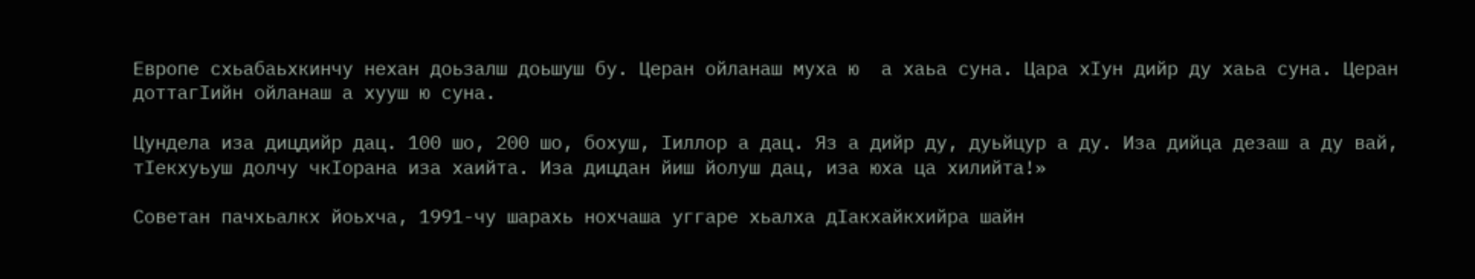Европе схьабаьхкинчу нехан доьзалш доьшуш бу. Церан ойланаш муха ю  а хаьа суна. Цара хIун дийр ду хаьа суна. Церан доттагIийн ойланаш а хууш ю суна.

Цундела иза дицдийр дац. 100 шо, 200 шо, бохуш, Iиллор а дац. Яз а дийр ду, дуьйцур а ду. Иза дийца дезаш а ду вай, тIекхуьуш долчу чкIорана иза хаийта. Иза дицдан йиш йолуш дац, иза юха ца хилийта!»

Советан пачхьалкх йоьхча, 1991-чу шарахь нохчаша уггаре хьалха дIакхайкхийра шайн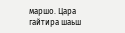маршо. Цара гайтира шаьш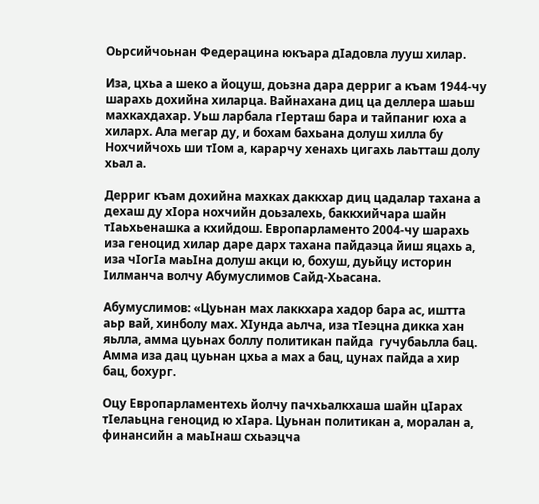Оьрсийчоьнан Федерацина юкъара дIадовла лууш хилар.

Иза, цхьа а шеко а йоцуш, доьзна дара дерриг а къам 1944-чу шарахь дохийна хиларца. Вайнахана диц ца деллера шаьш махкахдахар. Уьш ларбала гIерташ бара и тайпаниг юха а хиларх. Ала мегар ду, и бохам бахьана долуш хилла бу Нохчийчохь ши тIом а, карарчу хенахь цигахь лаьтташ долу хьал а.

Дерриг къам дохийна махках даккхар диц цадалар тахана а дехаш ду хIора нохчийн доьзалехь, баккхийчара шайн тIаьхьенашка а кхийдош. Европарламенто 2004-чу шарахь иза геноцид хилар даре дарх тахана пайдаэца йиш яцахь а, иза чIогIа маьIна долуш акци ю, бохуш, дуьйцу историн Iилманча волчу Абумуслимов Сайд-Хьасана.

Абумуслимов: «Цуьнан мах лаккхара хадор бара ас, иштта аьр вай, хинболу мах. ХIунда аьлча, иза тIеэцна дикка хан яьлла, амма цуьнах боллу политикан пайда  гучубаьлла бац. Амма иза дац цуьнан цхьа а мах а бац, цунах пайда а хир бац, бохург.

Оцу Европарламентехь йолчу пачхьалкхаша шайн цIарах тIелаьцна геноцид ю хIара. Цуьнан политикан а, моралан а, финансийн а маьIнаш схьаэцча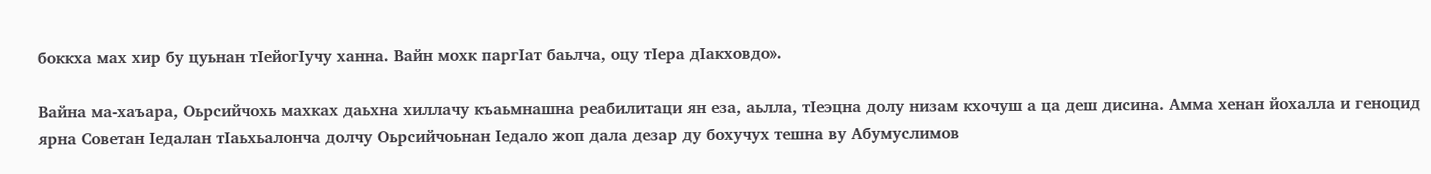боккха мах хир бу цуьнан тIейогIучу ханна. Вайн мохк паргIат баьлча, оцу тIера дIакховдо».

Вайна ма-хаъара, Оьрсийчохь махках даьхна хиллачу къаьмнашна реабилитаци ян еза, аьлла, тIеэцна долу низам кхочуш а ца деш дисина. Амма хенан йохалла и геноцид ярна Советан Iедалан тIаьхьалонча долчу Оьрсийчоьнан Iедало жоп дала дезар ду бохучух тешна ву Абумуслимов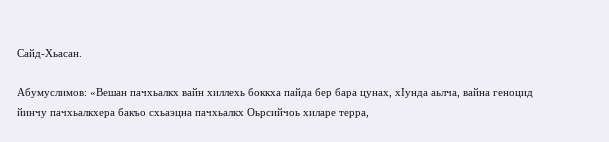Сайд-Хьасан.

Абумуслимов: «Вешан пачхьалкх вайн хиллехь боккха пайда бер бара цунах, хIунда аьлча, вайна геноцид йинчу пачхьалкхера бакъо схьаэцна пачхьалкх Оьрсийчоь хиларе терра,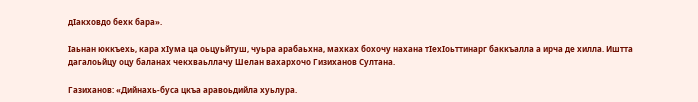дIакховдо бехк бара».

Iаьнан юккъехь, кара хIума ца оьцуьйтуш, чуьра арабаьхна, махках бохочу нахана тIехIоьттинарг баккъалла а ирча де хилла. Иштта дагалоьйцу оцу баланах чекхваьллачу Шелан вахархочо Гизиханов Султана.

Газиханов: «Дийнахь-буса цкъа аравоьдийла хуьлура.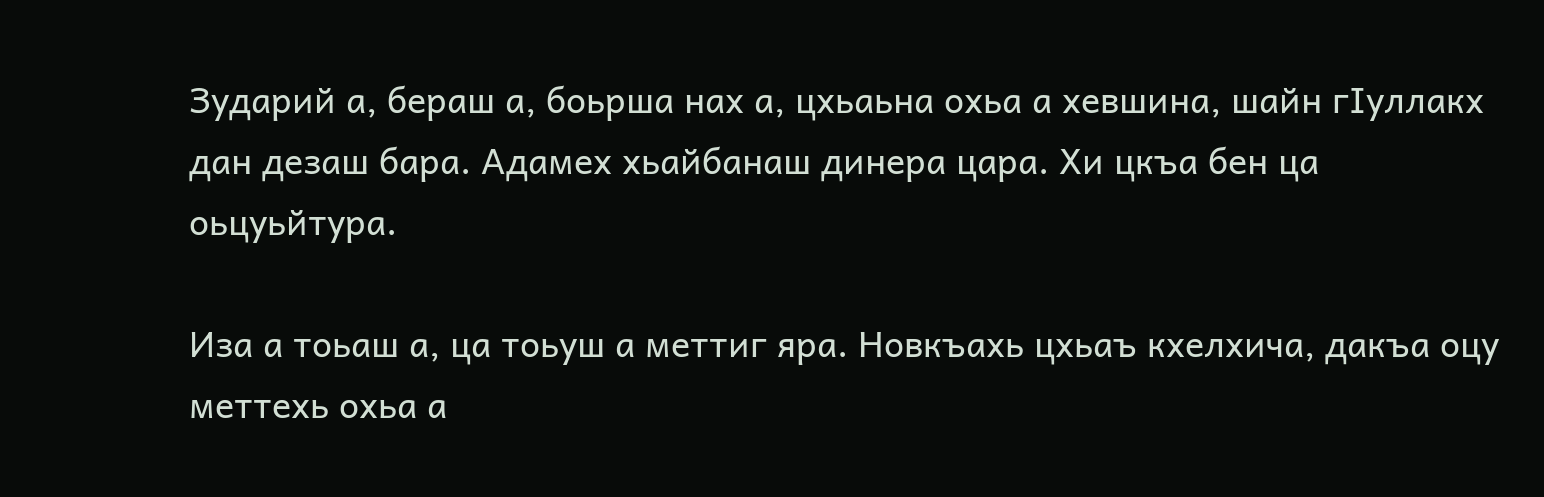Зударий а, бераш а, боьрша нах а, цхьаьна охьа а хевшина, шайн гIуллакх дан дезаш бара. Адамех хьайбанаш динера цара. Хи цкъа бен ца оьцуьйтура.

Иза а тоьаш а, ца тоьуш а меттиг яра. Новкъахь цхьаъ кхелхича, дакъа оцу меттехь охьа а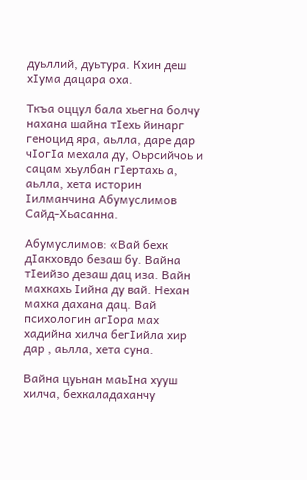дуьллий, дуьтура. Кхин деш хIума дацара оха.

Ткъа оццул бала хьегна болчу нахана шайна тIехь йинарг геноцид яра, аьлла, даре дар чIогIа мехала ду, Оьрсийчоь и сацам хьулбан гIертахь а, аьлла, хета историн Iилманчина Абумуслимов Сайд-Хьасанна.

Абумуслимов: «Вай бехк дIакховдо безаш бу. Вайна тIеийзо дезаш дац иза. Вайн махкахь Iийна ду вай. Нехан махка дахана дац. Вай психологин агIора мах хадийна хилча бегIийла хир дар , аьлла, хета суна.

Вайна цуьнан маьIна хууш хилча, бехкаладаханчу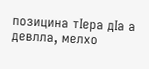позицина тIера дIа а девлла, мелхо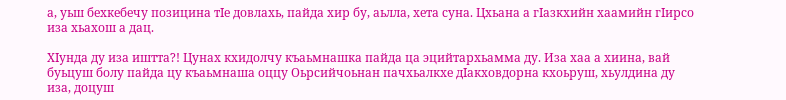а, уьш бехкебечу позицина тIе довлахь, пайда хир бу, аьлла, хета суна. Цхьана а гIазкхийн хаамийн гIирсо иза хьахош а дац.

ХIунда ду иза иштта?! Цунах кхидолчу къаьмнашка пайда ца эцийтархьамма ду. Иза хаа а хиина, вай буьцуш болу пайда цу къаьмнаша оццу Оьрсийчоьнан пачхьалкхе дIакховдорна кхоьруш, хьулдина ду иза, доцуш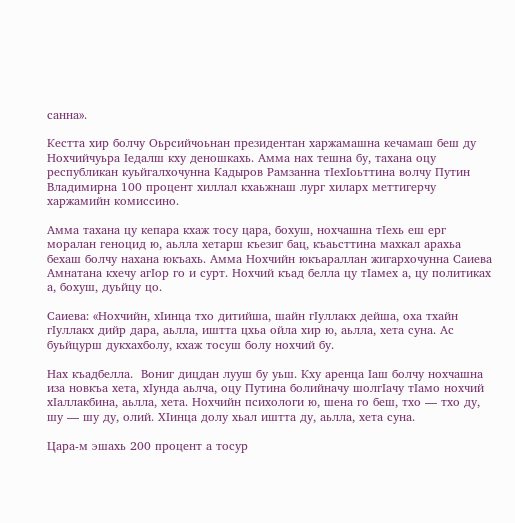санна».

Кестта хир болчу Оьрсийчоьнан президентан харжамашна кечамаш беш ду Нохчийчуьра Iедалш кху деношкахь. Амма нах тешна бу, тахана оцу республикан куьйгалхочунна Кадыров Рамзанна тIехIоьттина волчу Путин Владимирна 100 процент хиллал кхаьжнаш лург хиларх меттигерчу харжамийн комиссино.

Амма тахана цу кепара кхаж тосу цара, бохуш, нохчашна тIехь еш ерг моралан геноцид ю, аьлла хетарш къезиг бац, къаьсттина махкал арахьа бехаш болчу нахана юкъахь. Амма Нохчийн юкъараллан жигархочунна Саиева Амнатана кхечу агIор го и сурт. Нохчий къад белла цу тIамех а, цу политиках а, бохуш, дуьйцу цо.

Саиева: «Нохчийн, хIинца тхо дитийша, шайн гIуллакх дейша, оха тхайн гIуллакх дийр дара, аьлла, иштта цхьа ойла хир ю, аьлла, хета суна. Ас буьйцурш дукхахболу, кхаж тосуш болу нохчий бу.

Нах къадбелла.  Вониг дицдан лууш бу уьш. Кху аренца Iаш болчу нохчашна иза новкъа хета, хIунда аьлча, оцу Путина болийначу шолгIачу тIамо нохчий хIаллакбина, аьлла, хета. Нохчийн психологи ю, шена го беш, тхо — тхо ду, шу — шу ду, олий. ХIинца долу хьал иштта ду, аьлла, хета суна.

Цара-м эшахь 200 процент а тосур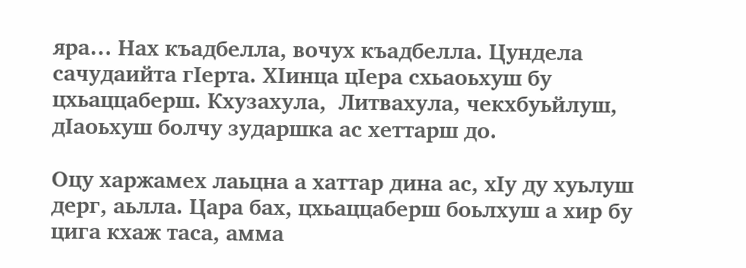яра… Нах къадбелла, вочух къадбелла. Цундела сачудаийта гIерта. ХIинца цIера схьаоьхуш бу цхьаццаберш. Кхузахула,  Литвахула, чекхбуьйлуш, дIаоьхуш болчу зударшка ас хеттарш до.

Оцу харжамех лаьцна а хаттар дина ас, хIу ду хуьлуш дерг, аьлла. Цара бах, цхьаццаберш боьлхуш а хир бу цига кхаж таса, амма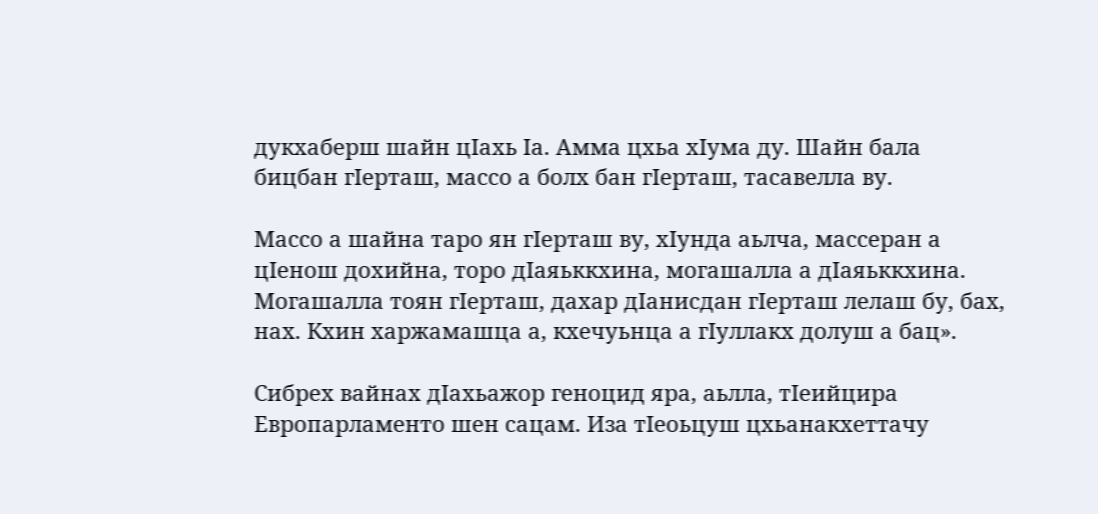дукхаберш шайн цIахь Iа. Амма цхьа хIума ду. Шайн бала бицбан гIерташ, массо а болх бан гIерташ, тасавелла ву.

Массо а шайна таро ян гIерташ ву, хIунда аьлча, массеран а цIенош дохийна, торо дIаяьккхина, могашалла а дIаяьккхина. Могашалла тоян гIерташ, дахар дIанисдан гIерташ лелаш бу, бах, нах. Кхин харжамашца а, кхечуьнца а гIуллакх долуш а бац».

Сибрех вайнах дIахьажор геноцид яра, аьлла, тIеийцира Европарламенто шен сацам. Иза тIеоьцуш цхьанакхеттачу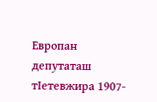Европан депутаташ тIетевжира 1907-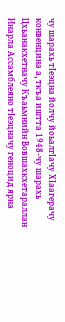чу шарахь тIеэцна йолчу йоьалгIачу ХIаагерачу конвенцина а, ткъа иштта 1948-чу шарахь Цхьанакхетначу Къаьмнийн Вовшахкхетараллан Инарла Ассамблеяно тIеэцначу геноцид ярна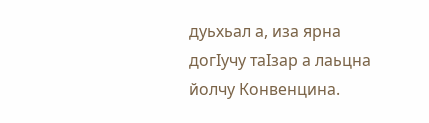дуьхьал а, иза ярна догIучу таIзар а лаьцна йолчу Конвенцина.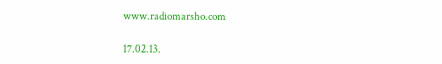www.radiomarsho.com

17.02.13.